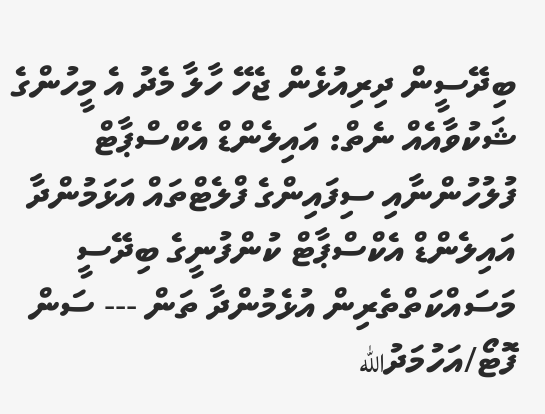ބިދޭސީން ދިރިއުޅެން ޖެހޭ ހާލާ މެދު އެ މީހުންގެ ޝަކުވާއެއް ނެތް: އައިލެންޑް އެކްސްޕާޓް
ފުލުހުންނާއި ސިފައިންގެ ފްލެޓްތައް އަޅަމުންދާ އައިލެންޑް އެކްސްޕާޓް ކުންފުނީގެ ބިދޭސީ މަސައްކަތްތެރިން އުޅެމުންދާ ތަން --- ސަން ފޮޓޯ/އަހުމަދުالله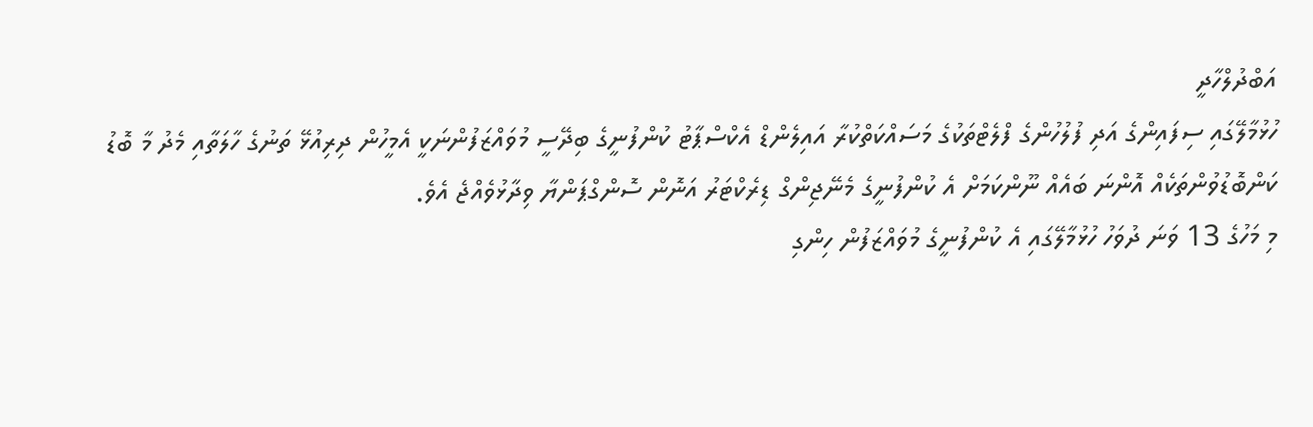އަބްދުލްހާދީ
ހުޅުމާލޭގައި ސިފައިންގެ އަދި ފުލުހުންގެ ފްލެޓްތަކުގެ މަސައްކަތްކުރާ އައިލެންޑް އެކްސްޕާޓު ކުންފުނީގެ ބިދޭސީ މުވައްޒަފުންނަކީ އެމީހުން ދިރިއުޅޭ ތަނުގެ ހާލަތާއި މެދު މާ ބޮޑު ކަންބޮޑުވުންތަކެއް އޮންނަ ބައެއް ނޫންކަމަށް އެ ކުންފުނީގެ މެނޭޖިންގް ޑިރެކްޓަރު އަނޮން ސޮންގްޕަންޔާ ވިދާޅުވެއްޖެ އެވެ.
މި މަހުގެ 13 ވަނަ ދުވަހު ހުޅުމާލޭގައި އެ ކުންފުނީގެ މުވައްޒަފުން ހިންގި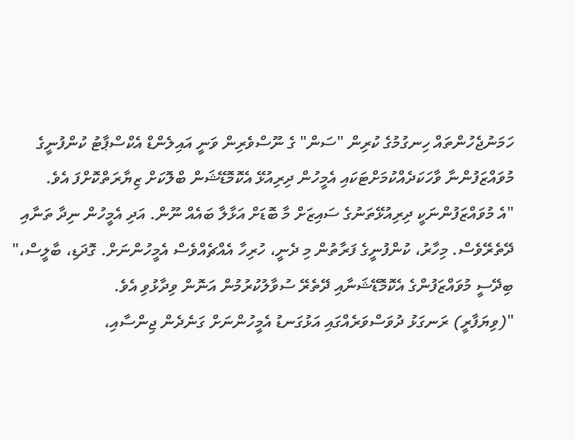ހަމަނުޖެހުންތައް ހިނގުމުގެ ކުރިން "ސަން" ގެ ނޫސްވެރިން ވަނީ އައިލެންޑް އެކްސްޕާޓު ކުންފުނީގެ މުވައްޒަފުންނާ ވާހަކަދެއްކުމަށްޓަކައި އެމީހުން ދިރިއުޅޭ އެކޮމޮޑޭޝަން ބްލޮކަށް ޒިޔާރަތްކޮށްފަ އެވެ.
"އެ މުވައްޒަފުންނަކީ ދިރިއުޅޭތަނުގެ ސައިޒަށް މާ ބޮޑަށް އަޅާލާ ބައެއް ނޫން. އަދި އެމީހުން ނިދާ ތަނާއި ދޭތެރޭވެސް. މިހާރު، ކުންފުނީގެ ފަރާތުން މި ދެނީ، ހުރިހާ އެއްޗެއްވެސް އެމީހުންނަށް. ގޮދަޑި، ބާލީސް،" ބިދޭސީ މުވައްޒަފުންގެ އެކޮމޮޑޭޝަނާއި ދޭތެރޭ ސުވާލުކުރުމުން އަނޮން ވިދާޅުވި އެވެ.
"(ވިޔަފާރީ) ރަނގަޅު ދުވަސްވަރެއްގައި އަޅުގަނޑު އެމީހުންނަށް ގަނެދެން ޖިންސާއި،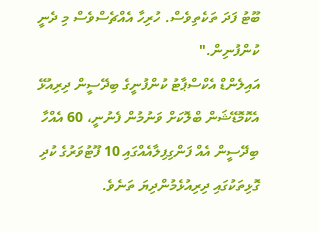ބޫޓު ފަދަ ތަކެތިވެސް. ހުރިހާ އެއްޗެސްވެސް މި ދެނީ ކުންފުނިން."
އައިލެންޑް އެކްސްޕާޓު ކުންފުނީގެ ބިދޭސީން ދިރިއުޅޭ އެކޮމޮޑޭޝަން ބްލޮކަށް ވަނުމުން ފެނުނީ، 60 އެއްހާ ބިދޭސީން އެއް ފަންގިފިލާއެއްގައި 10 ފޫޓުވަރުގެ ކުދި ގޮޅިތަކުގައި ދިރިއުޅެމުންދިޔަ ތަނެވެ.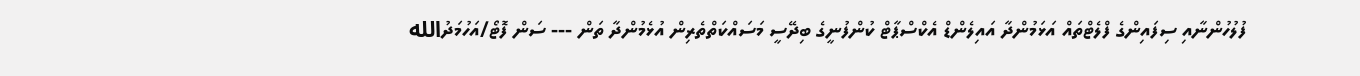ފުލުހުންނާއި ސިފައިންގެ ފްލެޓްތައް އަޅަމުންދާ އައިލެންޑް އެކްސްޕާޓް ކުންފުނީގެ ބިދޭސީ މަސައްކަތްތެރިން އުޅެމުންދާ ތަން --- ސަން ފޮޓޯ/އަހުމަދުالله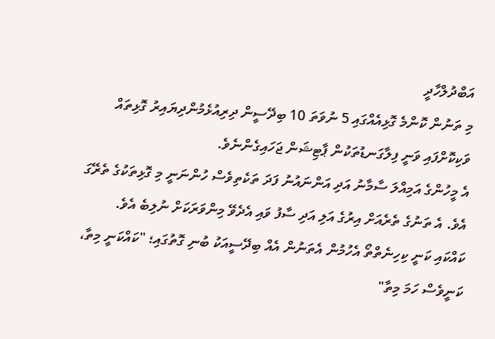އަބްދުލްހާދީ
މި ތަނުން ކޮންމެ ގޮޅިއެއްގައި 5 ނުވަތަ 10 ބިދޭސީން ދިރިއުޅެމުންދިޔައިރު ގޮޅިތައް ވަކިކޮށްފައި ވަނީ ފިލާގަނޑުތަކުން ޕާޓިޝަން ޖަހައިގެންނެވެ.
އެ މީހުންގެ އަމިއްލަ ސާމާނު އަދި އަންނައުނު ފަދަ ތަކެތިވެސް ހުންނަނީ މި ގޮޅިތަކުގެ ތެރޭގަ އެވެ. އެ ތަނުގެ ތެރެއަށް އިރުގެ އަލި އަދި ސާފު ވައި އެދެވޭ މިންވަރަކަށް ނުލިބެ އެވެ.
ކައްކައި ކަނީ ކިހިނެތްތޯ އެހުމުން އެތަނުން އެއް ބިދޭސީއަކު ބުނި ގޮތުގައި؛ "ކައްކަނީ މިތާ، ކަނީވެސް ހަމަ މިތާ"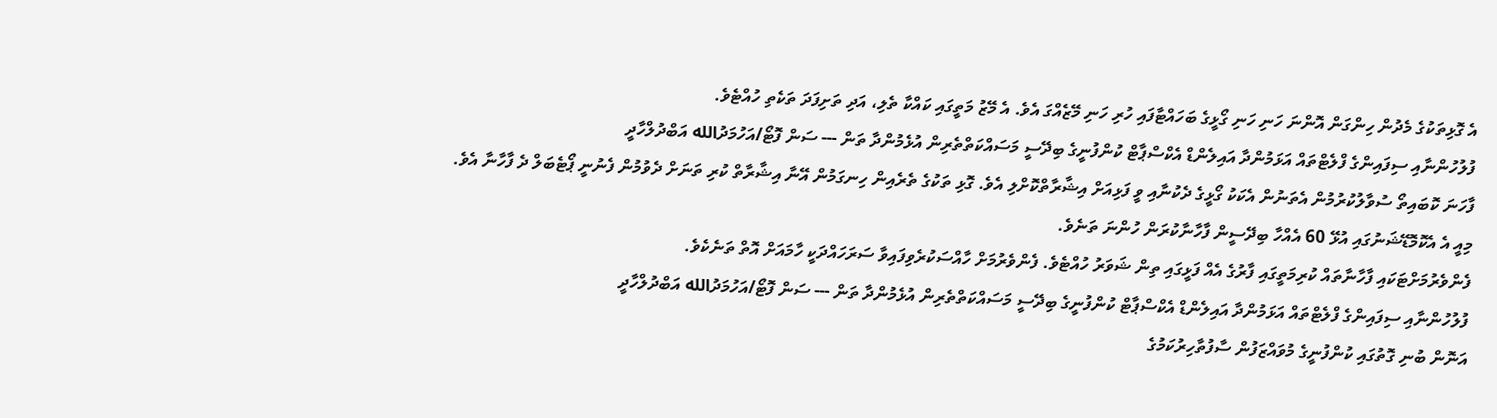އެ ގޮޅިތަކުގެ މެދުން ހިންގަން އޮންނަ ހަނި ހަނި ގޯޅީގެ ބަހައްޓާފައި ހުރި ހަނި މޭޒެއްގަ އެވެ. އެ މޭޒު މަތީގައި ކައްކާ ތެލި، އަދި ތަށިފަދަ ތަކެތި ހުއްޓެވެ.
ފުލުހުންނާއި ސިފައިންގެ ފްލެޓްތައް އަޅަމުންދާ އައިލެންޑް އެކްސްޕާޓް ކުންފުނީގެ ބިދޭސީ މަސައްކަތްތެރިން އުޅެމުންދާ ތަން --- ސަން ފޮޓޯ/އަހުމަދުالله އަބްދުލްހާދީ
ފާހަނަ ކޮބައިތޯ ސުވާލުކުރުމުން އެތަނުން އެކަކު ގޯޅީގެ ދެކުނާއި ވީ ފަޅިއަށް އިޝާރާތްކޮށްލި އެވެ. ގޮޅި ތަކުގެ ތެރެއިން ހިނގަމުން އޭނާ އިޝާރާތް ކުރި ތަނަށް ދެވުމުން ފެނުނީ ޕޯޓެބަލް ދެ ފާހާނާ އެވެ.
މިއީ އެ އެކޮމޮޑޭޝަނުގައި އުޅޭ 60 އެއްހާ ބިދޭސީން ފާހާނާކުރަން ހުންނަ ތަނެވެ.
ފެންވެރުމަށްޓަކައި ފާހާނާތައް ކުރިމަތީގައި ފާރުގެ އެއް ފަޅީގައި ތިން ޝަވަރު ހުއްޓެވެ. ފެންވެރުމަށް ހާއްސަކުރެވިފައިވާ ސަރަހައްދަކީ ހާމައަށް އޮތް ތަނެކެވެ.
ފުލުހުންނާއި ސިފައިންގެ ފްލެޓްތައް އަޅަމުންދާ އައިލެންޑް އެކްސްޕާޓް ކުންފުނީގެ ބިދޭސީ މަސައްކަތްތެރިން އުޅެމުންދާ ތަން --- ސަން ފޮޓޯ/އަހުމަދުالله އަބްދުލްހާދީ
އަނޮން ބުނި ގޮތުގައި ކުންފުނީގެ މުވައްޒަފުން ސާފުތާހިރުކަމުގެ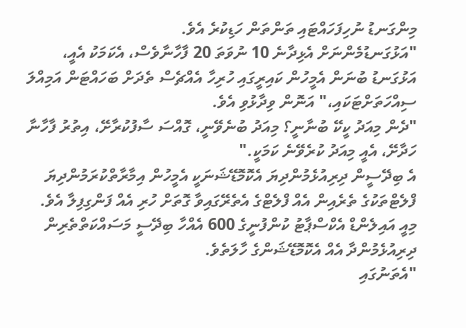މިންގަނޑު ނުހިފަހައްޓައި ތަންތަން ހަޑިކުރެ އެވެ.
"އަޅުގަނޑުމެންނަށް އެޅިދާނެ 10 ނުވަތަ 20 ފާހާނާވެސް، އެކަމަކު އެއީ، އަޅުގަނޑު ބުނަން އެމީހުން ކައިރީގައި ހުރިހާ އެއްޗެސް ތެދަށް ބަހައްޓަން އަމިއްލަ ސިއްހަތަށްޓަކައި،" އަނޮން ވިދާޅުވި އެވެ.
"ދެން މިއަދު ކީކޭ ބުނާނީ؟ މިއަދު ބުނެވޭނީ، ގޮއްސަ ސާފުކުރާށޭ، އިތުރު ފާހާނާ ހަދާށޭ، އެއީ މިއަދު ކުރެވޭނެ ކަމަކީ."
އެ ބިދޭސީން ދިރިއުޅެމުންދިޔަ އެކޮމޮޑޭޝަނަކީ އެމީހުން އިމާރާތްކުރަމުންދިޔަ ފްލެޓްތަކުގެ ތެރެއިން އެއް ފްލެޓްގެ އެތެރޭގައިވާ ގޮތަށް ހުރި އެއް ފަންގިފިލާ އެވެ.
މިއީ އައިލެންޑް އެކްސްޕާޓު ކުންފުނީގެ 600 އެއްހާ ބިދޭސީ މަސައްކަތްތެރިން ދިރިއުޅެމުންދާ އެއް އެކޮމޮޑޭޝަންގެ ހާލަތެވެ.
"އެތަނުގައި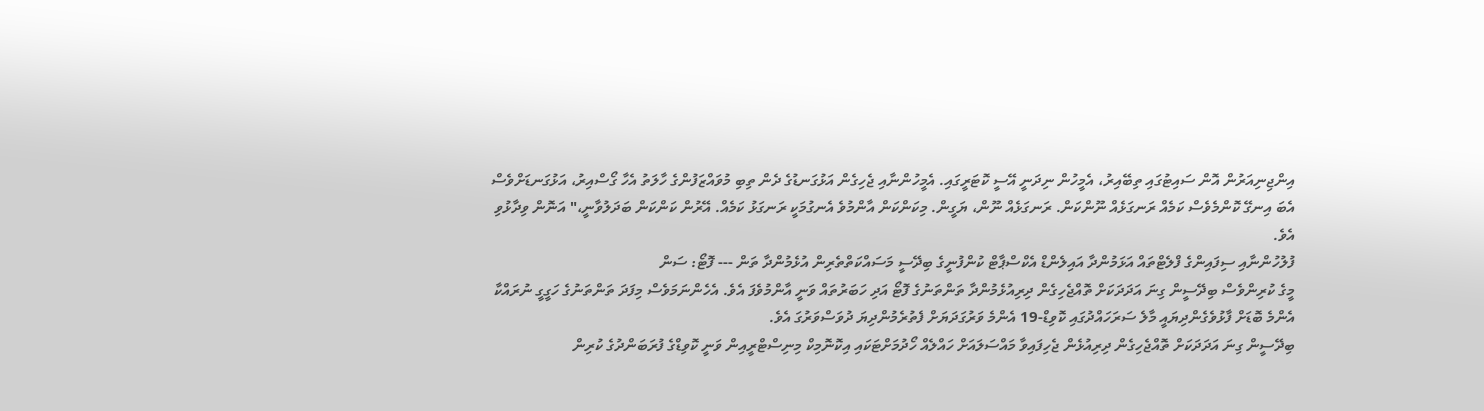އިންޖިނިއަރުން އޮން ސައިޓުގައި ތިބޭއިރު، އެމީހުން ނިދަނީ އޭސީ ކޮޓަރީގައި. އެމީހުންނާއި ޖެހިގެން އަޅުގަނޑުގެ ދެން ތިބި މުވައްޒަފުންގެ ހާލަތު އެހާ ގޯސްއިރު، އަޅުގަނޑަށްވެސް އެބަ އިނގޭ ކޮންމެވެސް ކަމެއް ރަނގަޅެއް ނޫންކަން. ރަނގަޅެއް ނޫން، ޔަގީން. މިކަންކަން އާންމުވެ އެނގުމަކީ ރަނގަޅު ކަމެއް. އޭރުން ކަންކަން ބަދަލުވާނީ،" އަނޮން ވިދާޅުވި އެވެ.
ފުލުހުންނާއި ސިފައިންގެ ފްލެޓްތައް އަޅަމުންދާ އައިލެންޑް އެކްސްޕާޓް ކުންފުނީގެ ބިދޭސީ މަސައްކަތްތެރިން އުޅެމުންދާ ތަން --- ފޮޓޯ: ސަން
މީގެ ކުރިންވެސް ބިދޭސީން ގިނަ އަދަދަކަށް ތޮއްޖެހިގެން ދިރިއުޅެމުންދާ ތަންތަނުގެ ފޮޓޯ އަދި ހަބަރުތައް ވަނީ އާންމުވެފަ އެވެ. އެހެންނަމަވެސް މިފަދަ ތަންތަނުގެ ހަގީގީ ނުރައްކާ އެންމެ ބޮޑަށް ފާޅުވެގެންދިޔައީ މާލެ ސަރަހައްދުގައި ކޮވިޑް-19 އެންމެ ވަރުގަދަޔަށް ފެތުރެމުންދިޔަ ދުވަސްވަރުގަ އެވެ.
ބިދޭސީން ގިނަ އަދަދަކަށް ތޮއްޖެހިގެން ދިރިއުޅެން ޖެހިފައިވާ މައްސަލައަށް ހައްލެއް ހޯދުމަށްޓަކައި އިކޮނޮމިކް މިނިސްޓްރީއިން ވަނީ ކޮވިޑްގެ ފުރަބަންދުގެ ކުރިން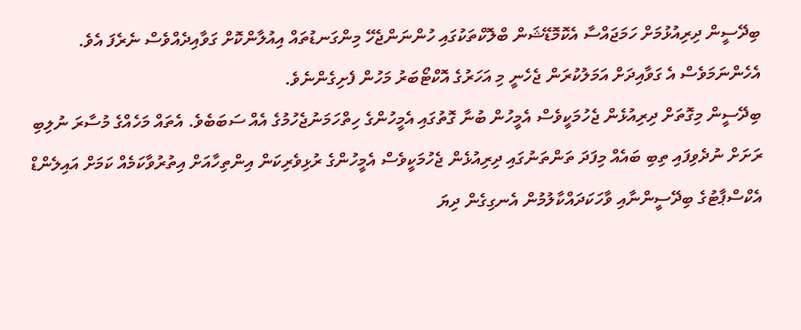ބިދޭސީން ދިރިއުޅުމަށް ހަމަޖައްސާ އެކޮމޮޑޭޝަން ބްލޮކްތަކުގައި ހުންނަންޖެހޭ މިންގަނޑުތައް އިއުލާންކޮށް ގަވާއިދެއްވެސް ނެރެފަ އެވެ. އެހެންނަމަވެސް އެ ގަވާއިދަށް އަމަލުކުރަން ޖެހެނީ މި އަހަރުގެ އޮކްޓޯބަރު މަހުން ފެށިގެންނެވެ.
ބިދޭސީން މިގޮތަށް ދިރިއުޅެން ޖެހުމަކީވެސް އެމީހުން ބުނާ ގޮތުގައި އެމީހުންގެ ހިތްހަމަނުޖެހުމުގެ އެއް ސަބަބެވެ. އެތައް މަހެއްގެ މުސާރަ ނުލިބި ރަށަށް ނުދެވިފައި ތިބި ބައެއް މިފަދަ ތަންތަނުގައި ދިރިއުޅެން ޖެހުމަކީވެސް އެމީހުންގެ ރުޅިވެރިކަން އިންތިހާއަށް އިތުރުވާކަމެއް ކަމަށް އައިލެންޑް އެކްސްޕާޓުގެ ބިދޭސީންނާއި ވާހަކަދައްކާލުމުން އެނގިގެން ދިޔަ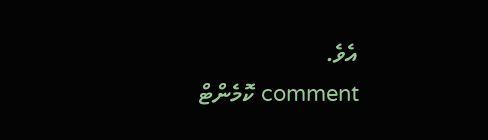އެވެ.
comment ކޮމެންޓް